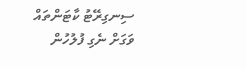ސިނގިރޭޓު ކާޓަންތައް ވަގަށް ނެގި ފުލުހުން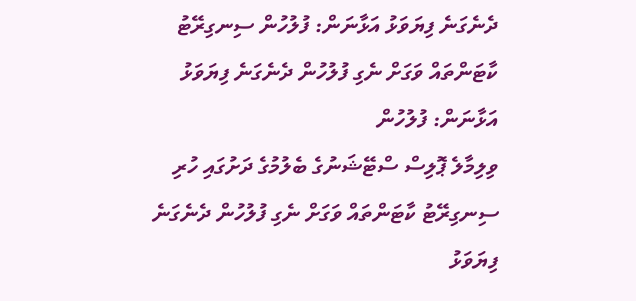ދެނެގަނެ ފިޔަވަޅު އަޅާނަން: ފުލުހުން ސިނގިރޭޓު ކާޓަންތައް ވަގަށް ނެގި ފުލުހުން ދެނެގަނެ ފިޔަވަޅު އަޅާނަން: ފުލުހުން
ވިލިމާލެ ޕޮލިސް ސްޓޭޝަނުގެ ބެލުމުގެ ދަށުގައި ހުރި ސިނގިރޭޓު ކާޓަންތައް ވަގަށް ނެގި ފުލުހުން ދެނެގަނެ ފިޔަވަޅު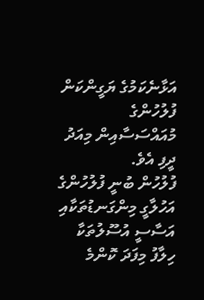އަޅާނެކަމުގެ ޔަގީންކަން ފުލުހުންގެ މުއައްސަސާއިން މިއަދު ދީފި އެވެ.
ފުލުހުން ބުނީ ފުލުހުންގެ އަހުލާގީ މިންގަނޑުތަކާއި އަސާސީ އުސޫލުތަކާ ހިލާފު މިފަދަ ކޮންމެ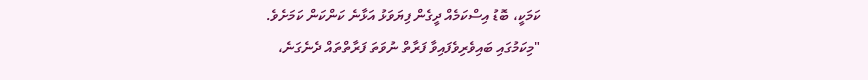ކަމަކީ، ބޮޑު އިސްކަމެއް ދީގެން ފިޔަވަޅު އަޅާނެ ކަންކަން ކަމަށެވެ.
"މިކަމުގައި ބައިވެރިވެފައިވާ ފަރާތް ނުވަތަ ފަރާތްތައް ދެނެގަނެ،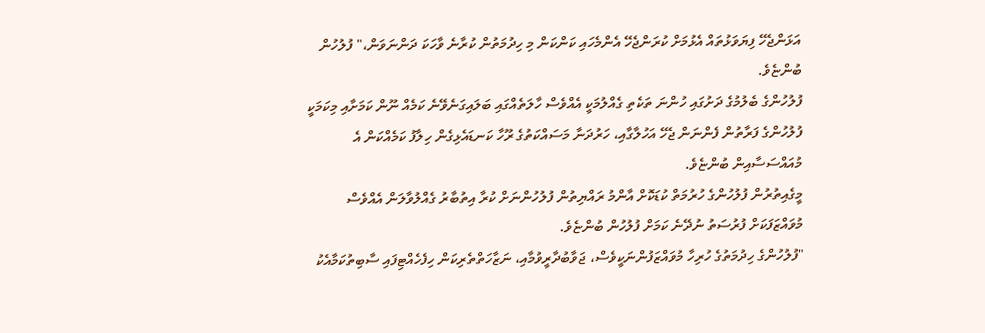އަޅަންޖެހޭ ފިޔަވަޅުތައް އެޅުމަށް ކުރަންޖެހޭ އެންމެހައި ކަންކަން މި ހިދުމަތުން ކުރާނެ ވާހަކަ ދަންނަވަން،" ފުލުހުން ބުންޏެވެ.
ފުލުހުންގެ ބެލުމުގެ ދަށުގައި ހުންނަ ތަކެތި ގެއްލުމަކީ އެއްވެސް ހާލަތެއްގައި ބަލައިގަނެވޭނެ ކަމެއް ނޫން ކަމަށާއި މިކަމަކީ ފުލުހުންގެ ފަރާތުން ފެންނަން ޖެހޭ އަހުލާގާއި، ހަރުދަނާ މަސައްކަތުގެ ރޫހާ ކަނޑައެޅިގެން ހިލާފު ކަމެއްކަން އެ މުއައްސަސާއިން ބުންޏެވެ.
މީގެއިތުރުން ފުލުހުންގެ ހުރުމަތް ކުޑަކޮށް އާންމު ރައްޔިތުން ފުލުހުންނަށް ކުރާ އިތުބާރު ގެއްލުވާލަން އެއްވެސް މުވައްޒަފަކަށް ފުރުސަތު ނުދޭނެ ކަމަށް ފުލުހުން ބުންޏެވެ.
"ފުލުހުންގެ ހިދުމަތުގެ ހުރިހާ މުވައްޒަފުންނަކީވެސް، ޖަވާބުދާރީވުމާއި، ނަޒާހަތްތެރިކަން ހިފެހެއްޓިފައި ސާބިތުކަމާއެކު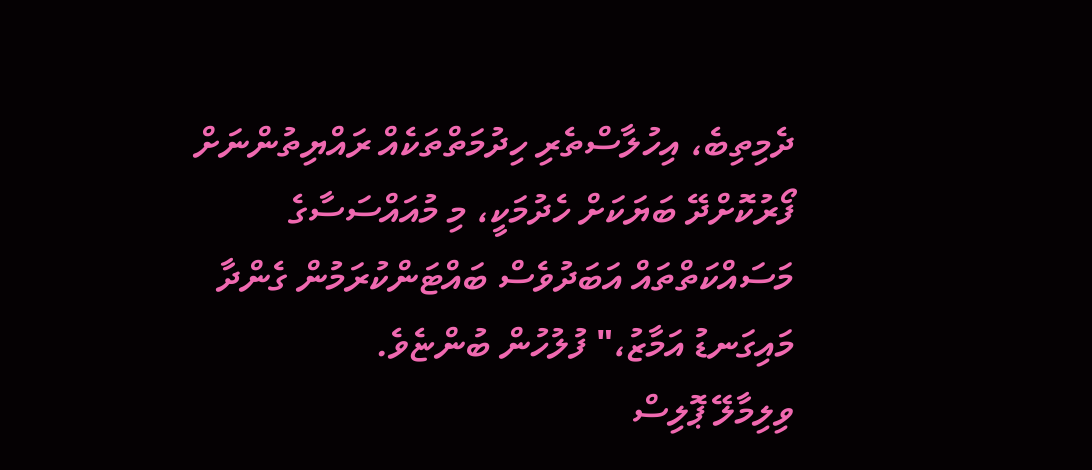ދެމިތިބެ، އިހުލާސްތެރި ހިދުމަތްތަކެއް ރައްޔިތުންނަށް ފޯރުކޮށްދޭ ބަޔަކަށް ހެދުމަކީ، މި މުއައްސަސާގެ މަސައްކަތްތައް އަބަދުވެސް ބައްޓަންކުރަމުން ގެންދާ މައިގަނޑު އަމާޒު،" ފުލުހުން ބުންޏެވެ.
ވިލިމާލޭ ޕޮލިސް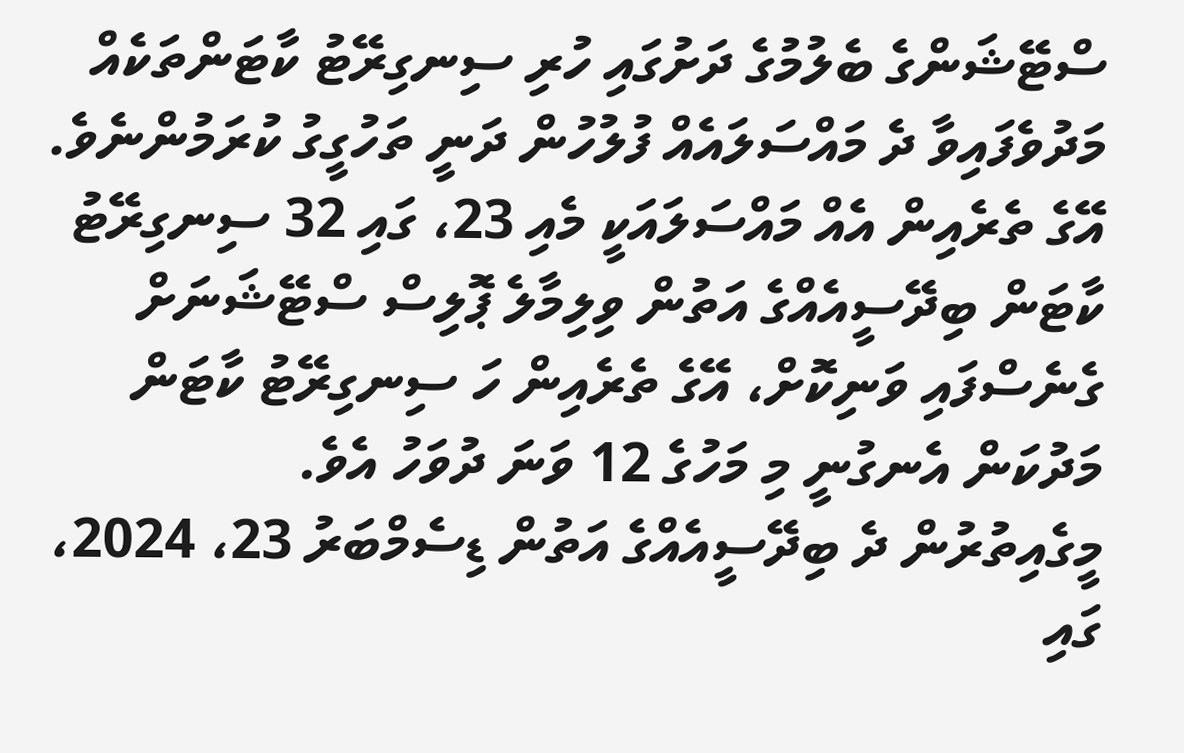ސްޓޭޝަންގެ ބެލުމުގެ ދަށުގައި ހުރި ސިނގިރޭޓު ކާޓަންތަކެއް މަދުވެފައިވާ ދެ މައްސަލައެއް ފުލުހުން ދަނީ ތަހުގީގު ކުރަމުންނެވެ.
އޭގެ ތެރެއިން އެއް މައްސަލައަކީ މެއި 23، ގައި 32 ސިނގިރޭޓު ކާޓަން ބިދޭސީއެއްގެ އަތުން ވިލިމާލެ ޕޮލިސް ސްޓޭޝަނަށް ގެނެސްފައި ވަނިކޮށް، އޭގެ ތެރެއިން ހަ ސިނގިރޭޓު ކާޓަން މަދުކަން އެނގުނީ މި މަހުގެ 12 ވަނަ ދުވަހު އެވެ.
މީގެއިތުރުން ދެ ބިދޭސީއެއްގެ އަތުން ޑިސެމްބަރު 23، 2024، ގައި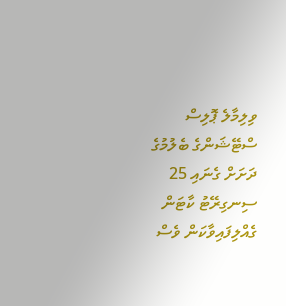ވިލިމާލެ ޕޮލިސް ސްޓޭޝަންގެ ބެލުމުގެ ދަށަށް ގެނައި 25 ސިނގިރޭޓު ކާޓަން ގެއްލިފައިވާކަން ވެސް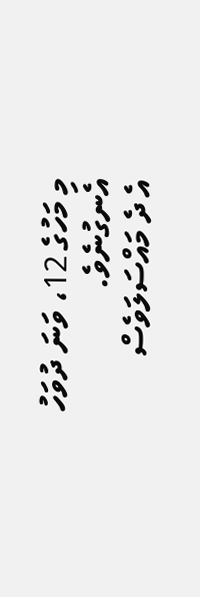މި މަހުގެ 12، ވަނަ ދުވަހު އެނގުނެވެ.
އެ ދެ މައްސަލަވެސް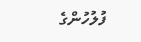ފުލުހުންގެ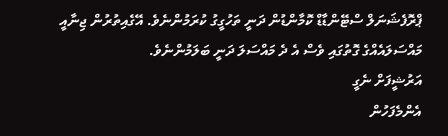ޕްރޮފެޝަނަލް ސްޓޭންޑާޑް ކޮމާންޑުން ދަނީ ތަހުގީގު ކުރަމުންނެވެ. އޭގެއިތުރުން ޖިނާއީ މައްސަލައެއްގެ ގޮތުގައި ވެސް އެ ދެ މައްސަލަ ދަނީ ބަލަމުންނެވެ.
އަރުޝީފަށް ނެގީ
އެންމެފަހުން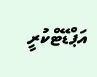އަޕްޑޭޓްކުރީ